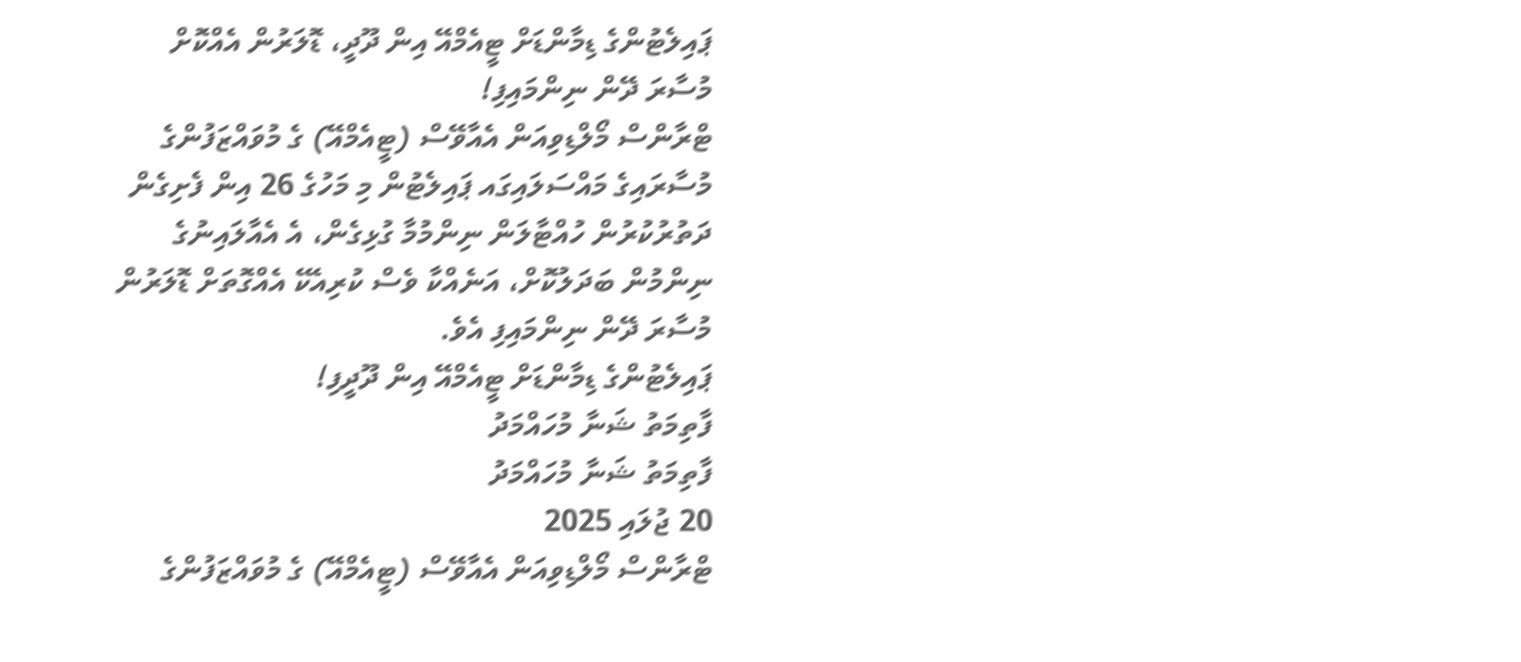ޕައިލެޓުންގެ ޑިމާންޑަށް ޓީއެމްއޭ އިން ދޫދީ، ޑޮލަރުން އެއްކޮށް މުސާރަ ދޭން ނިންމައިފި!
ޓްރާންސް މޯލްޑިވިއަން އެއާވޭސް (ޓީއެމްއޭ) ގެ މުވައްޒަފުންގެ މުސާރައިގެ މައްސަލައިގައ ޕައިލެޓުން މި މަހުގެ 26 އިން ފެށިގެން ދަތުރުކުރުން ހުއްޓާލަން ނިންމުމާ ގުޅިގެން، އެ އެއާލައިނުގެ ނިންމުން ބަދަލުކޮށް، އަނެއްކާ ވެސް ކުރިއެކޭ އެއްގޮތަށް ޑޮލަރުން މުސާރަ ދޭން ނިންމައިފި އެވެ.
ޕައިލެޓުންގެ ޑިމާންޑަށް ޓީއެމްއޭ އިން ދޫދީފި!
ފާތިމަތު ޝަނާ މުހައްމަދު
ފާތިމަތު ޝަނާ މުހައްމަދު
20 ޖުލައި 2025
ޓްރާންސް މޯލްޑިވިއަން އެއާވޭސް (ޓީއެމްއޭ) ގެ މުވައްޒަފުންގެ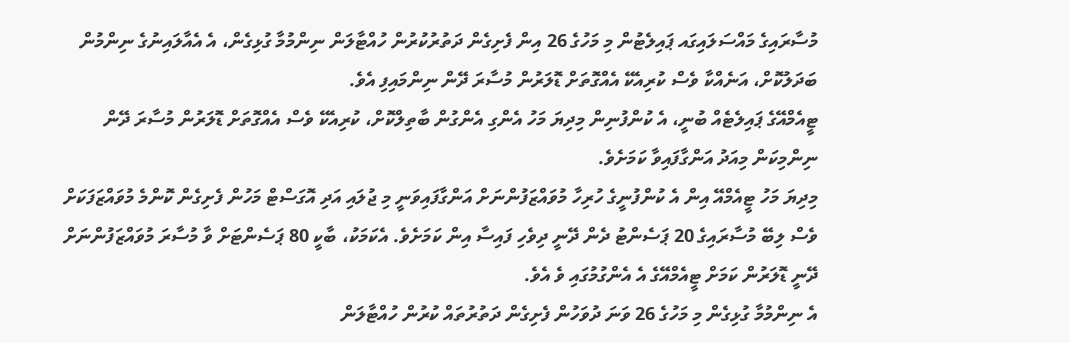މުސާރައިގެ މައްސަލައިގައ ޕައިލެޓުން މި މަހުގެ 26 އިން ފެށިގެން ދަތުރުކުރުން ހުއްޓާލަން ނިންމުމާ ގުޅިގެން، އެ އެއާލައިނުގެ ނިންމުން ބަދަލުކޮށް، އަނެއްކާ ވެސް ކުރިއެކޭ އެއްގޮތަށް ޑޮލަރުން މުސާރަ ދޭން ނިންމައިފި އެވެ.
ޓީއެމްއޭގެ ޕައިލެޓެއް ބުނީ، އެ ކުންފުނިން މިދިޔަ މަހު އެންގި އެންގުން ބާތިލްކޮށް، ކުރިއެކޭ ވެސް އެއްގޮތަށް ޑޮލަރުން މުސާރަ ދޭން ނިންމިކަން މިއަދު އަންގާފައިވާ ކަމަށެވެ.
މިދިޔަ މަހު ޓީއެމްއޭ އިން އެ ކުންފުނީގެ ހުރިހާ މުވައްޒަފުންނަށް އަންގާފައިވަނީ މި ޖުލައި އަދި އޮގަސްޓް މަހުން ފެށިގެން ކޮންމެ މުވައްޒަފަކަށް ވެސް ލިބޭ މުސާރައިގެ 20 ޕަސެންޓު ދެން ދޭނީ ދިވެހި ފައިސާ އިން ކަމަށެވެ. އެކަމަކު، ބާކީ 80 ޕަސެންޓަށް ވާ މުސާރަ މުވައްޒަފުންނަށް ދޭނީ ޑޮލަރުން ކަމަށް ޓީއެމްއޭގެ އެ އެންގުމުގައި ވެ އެވެ.
އެ ނިންމުމާ ގުޅިގެން މި މަހުގެ 26 ވަނަ ދުވަހުން ފެށިގެން ދަތުރުތައް ކުރުން ހުއްޓާލަން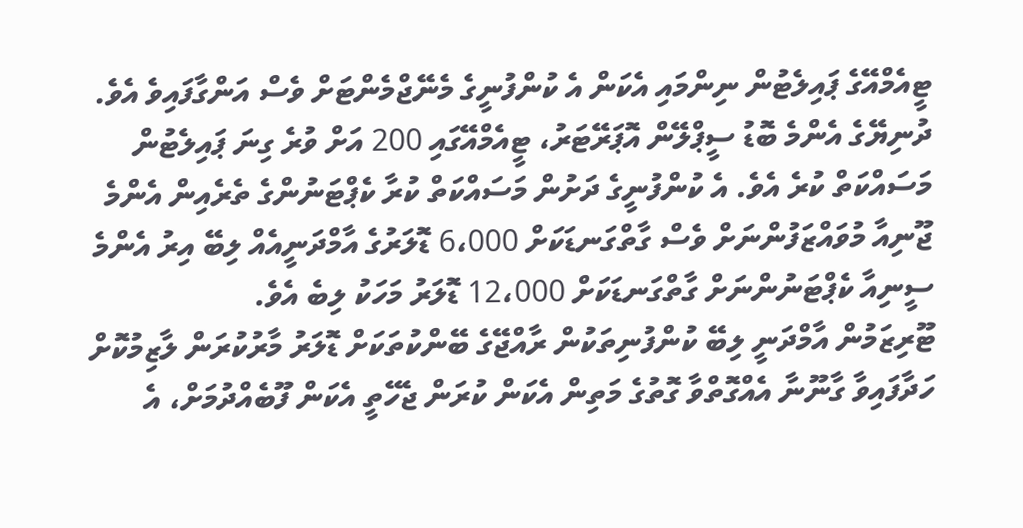ޓީއެމްއޭގެ ޕައިލެޓުން ނިންމައި އެކަން އެ ކުންފުނީގެ މެނޭޖްމެންޓަށް ވެސް އަންގާފައިވެ އެވެ.
ދުނިޔޭގެ އެންމެ ބޮޑު ސީޕްލޭން އޮޕަރޭޓަރު، ޓީއެމްއޭގައި 200 އަށް ވުރެ ގިނަ ޕައިލެޓުން މަސައްކަތް ކުރެ އެވެ. އެ ކުންފުނީގެ ދަށުން މަސައްކަތް ކުރާ ކެޕްޓަނުންގެ ތެރެއިން އެންމެ ޖޫނިއާ މުވައްޒަފުންނަށް ވެސް ގާތްގަނޑަކަށް 6،000 ޑޮލަރުގެ އާމްދަނީއެއް ލިބޭ އިރު އެންމެ ސީނިއާ ކެޕްޓަނުންނަށް ގާތްގަނޑަކަށް 12،000 ޑޮލަރު މަހަކު ލިބެ އެވެ.
ޓޫރިޒަމުން އާމްދަނީ ލިބޭ ކުންފުނިތަކުން ރާއްޖޭގެ ބޭންކުތަކަށް ޑޮލަރު މާރުކުރަން ލާޒިމުކޮށް ހަދާފައިވާ ގާނޫނާ އެއްގޮތްވާ ގޮތުގެ މަތިން އެކަން ކުރަން ޖެހޭތީ އެކަން ފޫބެއްދުމަށް، އެ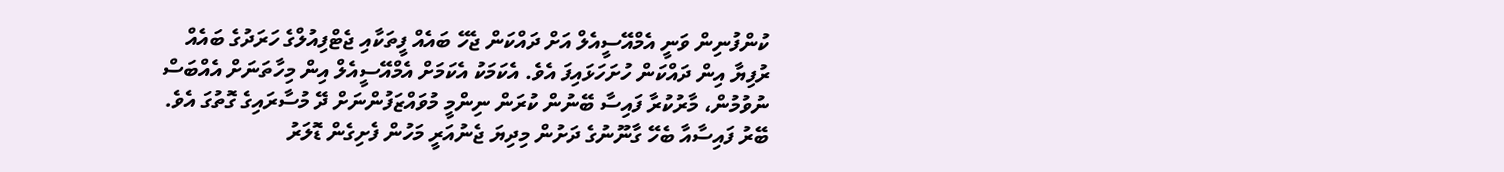ކުންފުނިން ވަނީ އެމްއޭސީއެލް އަށް ދައްކަން ޖެހޭ ބައެއް ފީތަކާއި ޖެޓްފިއުލްގެ ހަރަދުގެ ބައެއް ރުފިޔާ އިން ދައްކަން ހުށަހަޅައިފަ އެވެ. އެކަމަކު އެކަމަށް އެމްއޭސީއެލް އިން މިހާތަނަށް އެއްބަސް ނުވުމުން، މާރުކުރާ ފައިސާ ބޭނުން ކުރަން ނިންމީ މުވައްޒަފުންނަށް ދޭ މުސާރައިގެ ގޮތުގަ އެވެ.
ބޭރު ފައިސާއާ ބެހޭ ގާނޫނުގެ ދަށުން މިދިޔަ ޖެނުއަރީ މަހުން ފެށިގެން ޑޮލަރު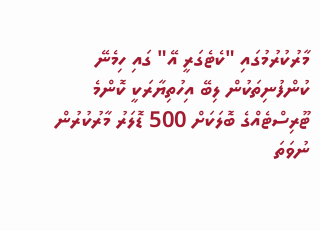މާރުކުރުމުގައި "ކެޓެގަރީ އޭ" ގައި ހިމެނޭ ކުންފުނިތަކުން ލިބޭ އިހުތިޔާރަކީ ކޮންމެ ޓޫރިސްޓެއްގެ ބޮލަކަށް 500 ޑޮލަރު މާރުކުރުން ނުވަތަ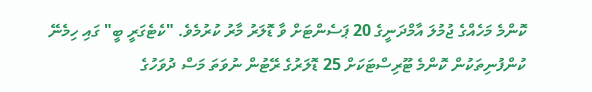ކޮންމެ މަހެއްގެ ޖުމުލަ އާމްދަނީގެ 20 ޕަސެންޓަށް ވާ ޑޮލަރު މާރު ކުރުމެވެ. "ކެޓެގަރީ ބީ" ގައި ހިމެނޭ ކުންފުނިތަކުން ކޮންމެ ޓޫރިސްޓަކަށް 25 ޑޮލަރުގެ ރޭޓުން ނުވަތަ މަސް ދުވަހުގެ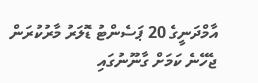އާމްދަނީގެ 20 ޕަސެންޓު ޑޮލަރު މާރުކުރަން ޖެހޭނެ ކަމަށް ގާނޫނުގައި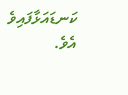ކަނޑައަޅާފައިވެ އެވެ.